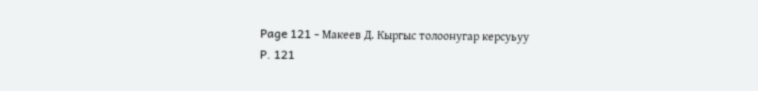Page 121 - Макеев Д. Кыргыс толоонугар керсуьуу
P. 121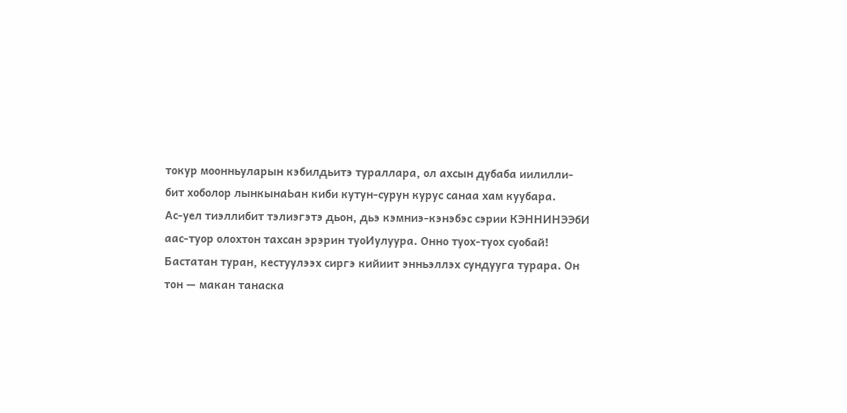токур моонньуларын кэбилдьитэ тураллара, ол ахсын дубаба иилилли-
бит хоболор лынкынаЬан киби кутун-сурун курус санаа хам куубара.
Ас-уел тиэллибит тэлиэгэтэ дьон, дьэ кэмниэ-кэнэбэс сэрии КЭННИНЭЭбИ
аас-туор олохтон тахсан эрэрин туоИулуура. Онно туох-туох суобай!
Бастатан туран, кестуулээх сиргэ кийиит энньэллэх сундууга турара. Он
тон — макан танаска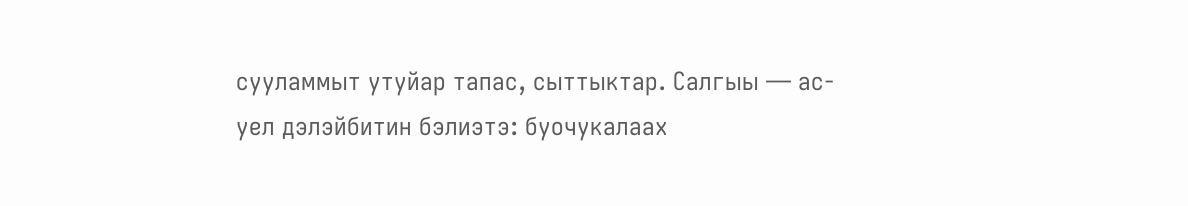сууламмыт утуйар тапас, сыттыктар. Салгыы — ас-
уел дэлэйбитин бэлиэтэ: буочукалаах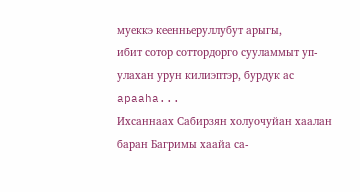муеккэ кеенньеруллубут арыгы,
ибит сотор соттордорго сууламмыт уп-улахан урун килиэптэр, бурдук ас
apaaha...
Ихсаннаах Сабирзян холуочуйан хаалан баран Багримы хаайа са-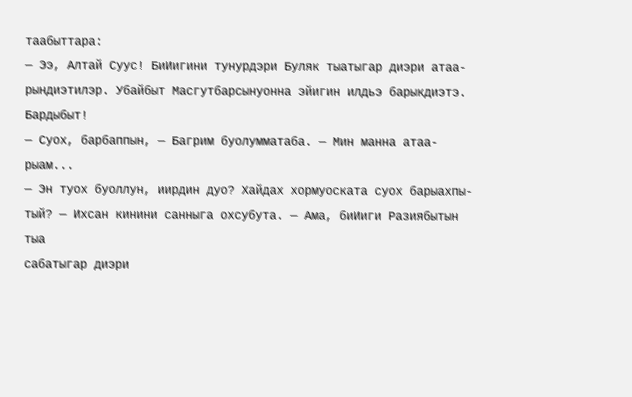таабыттара:
— Ээ, Алтай Суус! БиИигини тунурдэри Буляк тыатыгар диэри атаа-
рындиэтилэр. Убайбыт Масгутбарсынуонна эйигин илдьэ барыкдиэтэ.
Бардыбыт!
— Суох, барбаппын, — Багрим буолумматаба. — Мин манна атаа-
рыам...
— Эн туох буоллун, иирдин дуо? Хайдах хормуоската суох барыахпы-
тый? — Ихсан кинини санныга охсубута. — Ама, биИиги Разиябытын тыа
сабатыгар диэри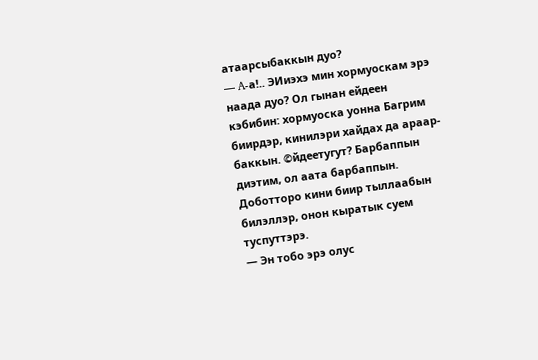атаарсыбаккын дуо?
— A-а!.. ЭИиэхэ мин хормуоскам эрэ наада дуо? Ол гынан ейдеен
кэбибин: хормуоска уонна Багрим биирдэр, кинилэри хайдах да араар-
баккын. ©йдеетугут? Барбаппын диэтим, ол аата барбаппын.
Доботторо кини биир тыллаабын билэллэр, онон кыратык суем
туспуттэрэ.
— Эн тобо эрэ олус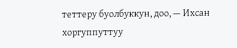теттеру буолбуккун, доо, — Ихсан хоргуппуттуу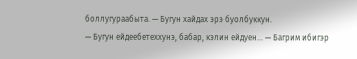боллугураабыта. — Бугун хайдах эрэ буолбуккун.
— Бугун ейдеебетеххунэ, бабар, кэлин ейдуен... — Багрим ибигэр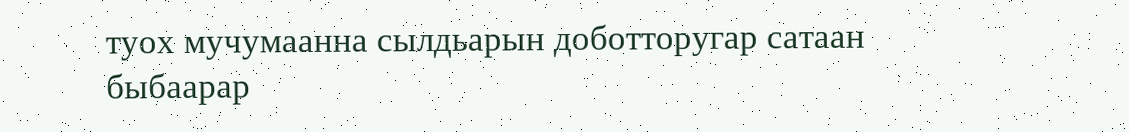туох мучумаанна сылдьарын доботторугар сатаан быбаарар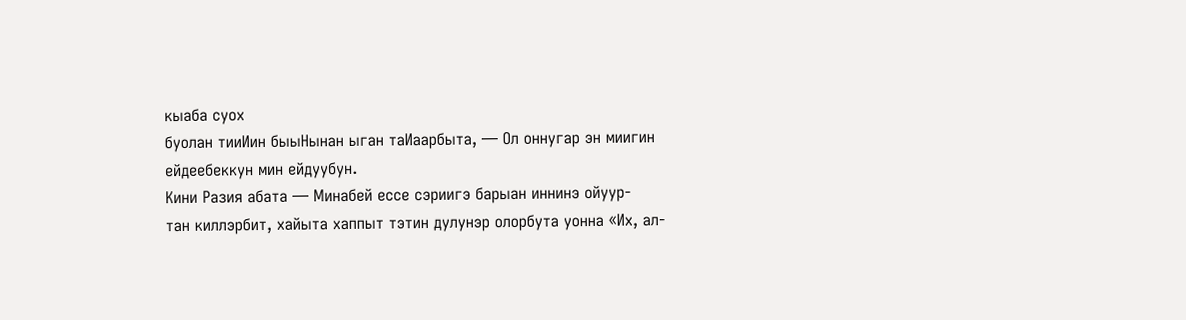кыаба суох
буолан тииИин быыНынан ыган таИаарбыта, — Ол оннугар эн миигин
ейдеебеккун мин ейдуубун.
Кини Разия абата — Минабей ессе сэриигэ барыан иннинэ ойуур-
тан киллэрбит, хайыта хаппыт тэтин дулунэр олорбута уонна «Их, ал-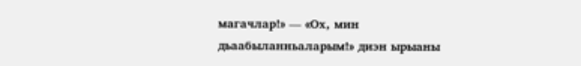магачлар!» — «Ох, мин дьаабыланньаларым!» диэн ырыаны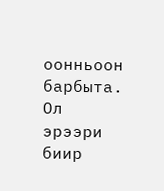оонньоон
барбыта. Ол эрээри биир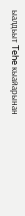ыалдьыт Tehe кыайарынан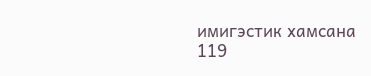имигэстик хамсана
119